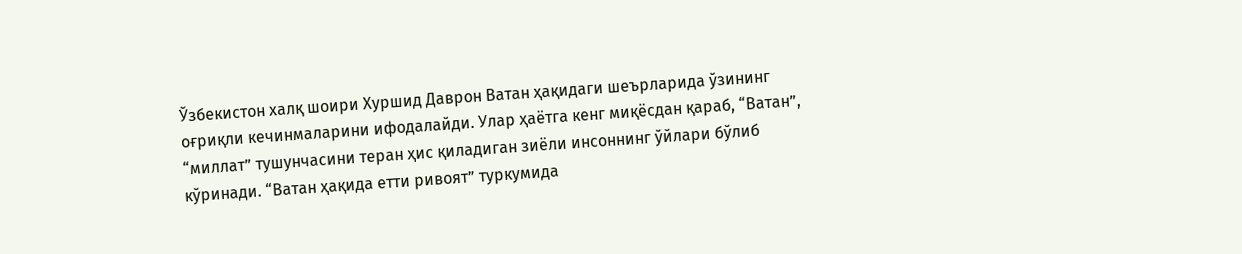Ўзбекистон халқ шоири Хуршид Даврон Ватан ҳақидаги шеърларида ўзининг оғриқли кечинмаларини ифодалайди. Улар ҳаётга кенг миқёсдан қараб, “Ватан”, “миллат” тушунчасини теран ҳис қиладиган зиёли инсоннинг ўйлари бўлиб кўринади. “Ватан ҳақида етти ривоят” туркумида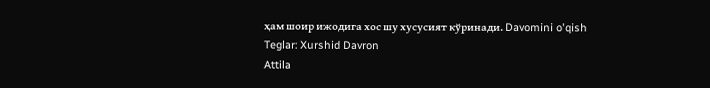ҳам шоир ижодига хос шу хусусият кўринади. Davomini o'qish
Teglar: Xurshid Davron
Attila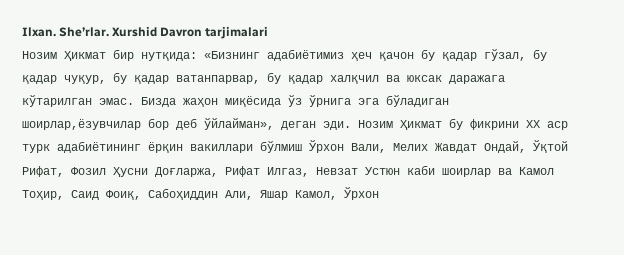Ilxan. She’rlar. Xurshid Davron tarjimalari
Нозим Ҳикмат бир нутқида: «Бизнинг адабиётимиз ҳеч қачон бу қадар гўзал, бу қадар чуқур, бу қадар ватанпарвар, бу қадар халқчил ва юксак даражага кўтарилган эмас. Бизда жаҳон миқёсида ўз ўрнига эга бўладиган шоирлар,ёзувчилар бор деб ўйлайман», деган эди. Нозим Ҳикмат бу фикрини ХХ аср турк адабиётининг ёрқин вакиллари бўлмиш Ўрхон Вали, Мелих Жавдат Ондай, Ўқтой Рифат, Фозил Ҳусни Доғларжа, Рифат Илгаз, Невзат Устюн каби шоирлар ва Камол Тоҳир, Саид Фоиқ, Сабоҳиддин Али, Яшар Камол, Ўрхон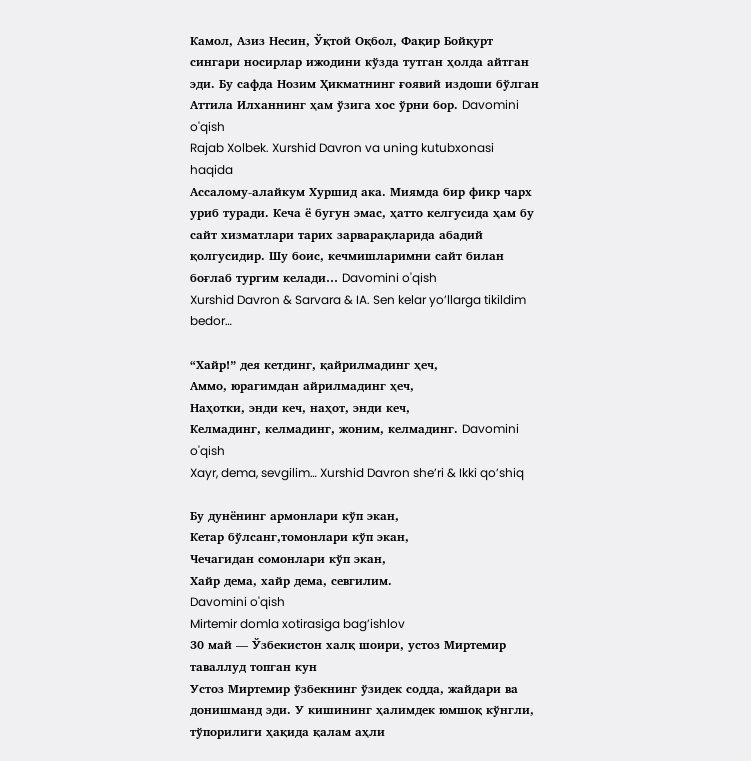Камол, Азиз Несин, Ўқтой Оқбол, Фақир Бойқурт сингари носирлар ижодини кўзда тутган ҳолда айтган эди. Бу сафда Нозим Ҳикматнинг ғоявий издоши бўлган Аттила Илханнинг ҳам ўзига хос ўрни бор. Davomini o'qish
Rajab Xolbek. Xurshid Davron va uning kutubxonasi haqida
Ассалому-алайкум Хуршид ака. Миямда бир фикр чарх уриб туради. Кеча ё бугун эмас, ҳатто келгусида ҳам бу сайт хизматлари тарих зарварақларида абадий қолгусидир. Шу боис, кечмишларимни сайт билан боғлаб тургим келади… Davomini o'qish
Xurshid Davron & Sarvara & IA. Sen kelar yo’llarga tikildim bedor…

“Хайр!” дея кетдинг, қайрилмадинг ҳеч,
Аммо, юрагимдан айрилмадинг ҳеч,
Наҳотки, энди кеч, наҳот, энди кеч,
Келмадинг, келмадинг, жоним, келмадинг. Davomini o'qish
Xayr, dema, sevgilim… Xurshid Davron she’ri & Ikki qo’shiq

Бу дунёнинг армонлари кўп экан,
Кетар бўлсанг,томонлари кўп экан,
Чечагидан сомонлари кўп экан,
Хайр дема, хайр дема, севгилим.
Davomini o'qish
Mirtemir domla xotirasiga bag’ishlov
30 май — Ўзбекистон халқ шоири, устоз Миртемир таваллуд топган кун
Устоз Миртемир ўзбекнинг ўзидек содда, жайдари ва донишманд эди. У кишининг ҳалимдек юмшоқ кўнгли, тўпорилиги ҳақида қалам аҳли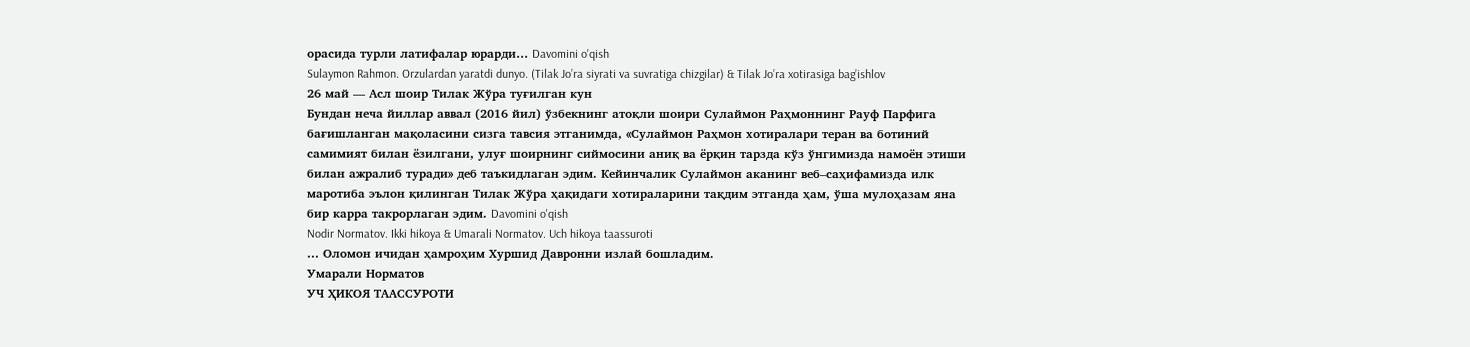орасида турли латифалар юрарди… Davomini o'qish
Sulaymon Rahmon. Orzulardan yaratdi dunyo. (Tilak Jo’ra siyrati va suvratiga chizgilar) & Tilak Jo’ra xotirasiga bag’ishlov
26 май — Асл шоир Тилак Жўра туғилган кун
Бундан неча йиллар аввал (2016 йил) ўзбекнинг атоқли шоири Сулаймон Раҳмоннинг Рауф Парфига бағишланган мақоласини сизга тавсия этганимда, «Сулаймон Раҳмон хотиралари теран ва ботиний самимият билан ёзилгани, улуғ шоирнинг сиймосини аниқ ва ёрқин тарзда кўз ўнгимизда намоён этиши билан ажралиб туради» деб таъкидлаган эдим. Кейинчалик Сулаймон аканинг веб–саҳифамизда илк маротиба эълон қилинган Тилак Жўра ҳақидаги хотираларини тақдим этганда ҳам, ўша мулоҳазам яна бир карра такрорлаган эдим. Davomini o'qish
Nodir Normatov. Ikki hikoya & Umarali Normatov. Uch hikoya taassuroti
… Оломон ичидан ҳамроҳим Хуршид Давронни излай бошладим.
Умарали Норматов
УЧ ҲИКОЯ ТААССУРОТИ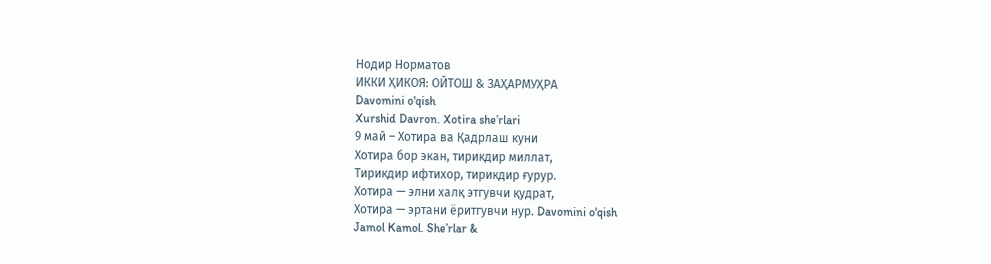Нодир Норматов
ИККИ ҲИКОЯ: ОЙТОШ & ЗАҲАРМУҲРА
Davomini o'qish
Xurshid Davron. Xotira she’rlari
9 май – Хотира ва Қадрлаш куни
Хотира бор экан, тирикдир миллат,
Тирикдир ифтихор, тирикдир ғурур.
Хотира — элни халқ этгувчи қудрат,
Хотира — эртани ёритгувчи нур. Davomini o'qish
Jamol Kamol. She’rlar &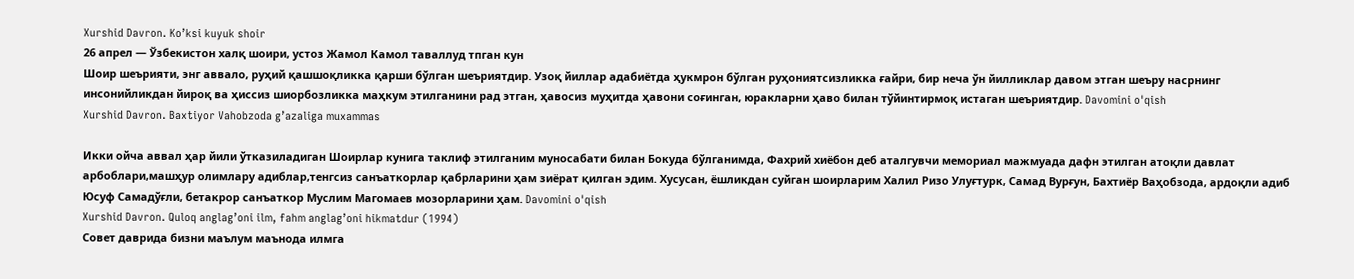Xurshid Davron. Ko’ksi kuyuk shoir
26 апрел — Ўзбекистон халқ шоири, устоз Жамол Камол таваллуд тпган кун
Шоир шеърияти, энг аввало, руҳий қашшоқликка қарши бўлган шеъриятдир. Узоқ йиллар адабиётда ҳукмрон бўлган руҳониятсизликка ғайри, бир неча ўн йилликлар давом этган шеъру насрнинг инсонийликдан йироқ ва ҳиссиз шиорбозликка маҳкум этилганини рад этган, ҳавосиз муҳитда ҳавони соғинган, юракларни ҳаво билан тўйинтирмоқ истаган шеъриятдир. Davomini o'qish
Xurshid Davron. Baxtiyor Vahobzoda g’azaliga muxammas

Икки ойча аввал ҳар йили ўтказиладиган Шоирлар кунига таклиф этилганим муносабати билан Бокуда бўлганимда, Фахрий хиёбон деб аталгувчи мемориал мажмуада дафн этилган атоқли давлат арбоблари,машҳур олимлару адиблар,тенгсиз санъаткорлар қабрларини ҳам зиёрат қилган эдим. Хусусан, ёшликдан суйган шоирларим Халил Ризо Улуғтурк, Самад Вурғун, Бахтиёр Ваҳобзода, ардоқли адиб Юсуф Самадўғли, бетакрор санъаткор Муслим Магомаев мозорларини ҳам. Davomini o'qish
Xurshid Davron. Quloq anglag’oni ilm, fahm anglag’oni hikmatdur (1994)
Совет даврида бизни маълум маънода илмга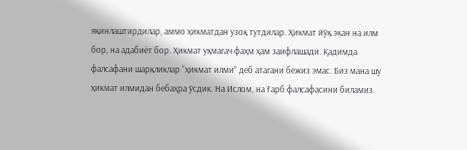яқинлаштирдилар, аммо ҳикматдан узоқ тутдилар. Ҳикмат йўқ экан на илм бор, на адабиёт бор. Ҳикмат уқмагач фаҳм ҳам заифлашади. Қадимда фалсафани шарқликлар “ҳикмат илми” деб атагани бежиз эмас. Биз мана шу ҳикмат илмидан бебаҳра ўсдик. На Ислом, на Ғарб фалсафасини биламиз.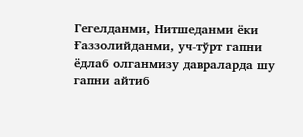Гегелданми, Нитшеданми ёки Ғаззолийданми, уч-тўрт гапни ёдлаб олганмизу давраларда шу гапни айтиб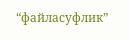“файласуфлик”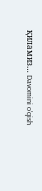қиламиз… Davomini o'qish